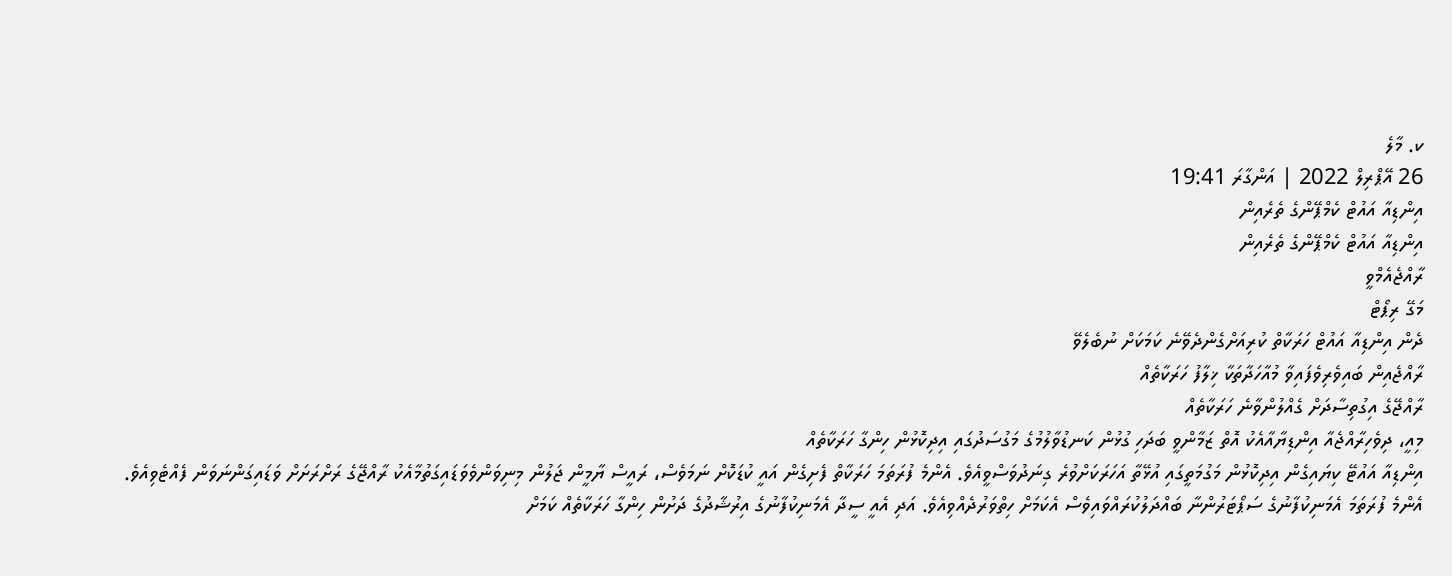ކ. މާލެ
26 އޭޕްރިލް 2022 | އަންގާރަ 19:41
އިންޑިއާ އައުޓް ކެމްޕޭންގެ ތެރެއިން
އިންޑިއާ އައުޓް ކެމްޕޭންގެ ތެރެއިން
ރާއްޖެއެމްވީ
މަގޭ ރިޕޯޓް
ދެން އިންޑިއާ އައުޓް ހަރަކާތް ކުރިއަށްގެންދެވޭނެ ކަމަކަށް ނުބެލެވޭ
ރާއްޖެއިން ބައިވެރިވެފައިވާ މުއާހަދާތަކާ ޚިލާފު ހަރަކާތެއް
ރާއްޖޭގެ އިގުތިސާދަށް ގެއްލުންވާނެ ހަރަކާތެއް
މިއީ، ދިވެހިރާއްޖެއާ އިންޑިޔާއާއެކު އޮތް ޒަމާންވީ ބަދަހި ގުޅުން ކަނޑުވާލުމުގެ މަގުސަދުގައި އިދިކޮޅުން ހިންގާ ހަރަކާތެއް
އިންޑިއާ އައުޓޭ ކިޔައިގެން އިދިކޮޅުން މަގުމަތީގައި އުޅޭތާ އަހަރަކަށްވުރެ ގިނަދުވަސްވީއެވެ. އެންމެ ފުރަތަމަ ހަރަކާތް ފެށިގެން އައީ ކުޑަކޮށް ނަމަވެސް، ރައީސް ޔާމީން ޖަލުން މިނިވަންވެވަޑައިގަތުމާއެކު ރާއްޖޭގެ ރަށްރަށަށް ވަޑައިގަންނަވަން ފެއްޓެވިއެވެ. އެންމެ ފުރަތަމަ އެމަނިކުފާނުގެ ސަޕޯޓަރުންނާ ބައްދަލުކުރައްވައިވެސް އެކަމަށް ހިތްވަރުދެއްވިއެވެ. އަދި އެއީ ސީދާ އެމަނިކުފާނުގެ އިރުޝާދުގެ ދަށުން ހިންގާ ހަރަކާތެއް ކަމަށް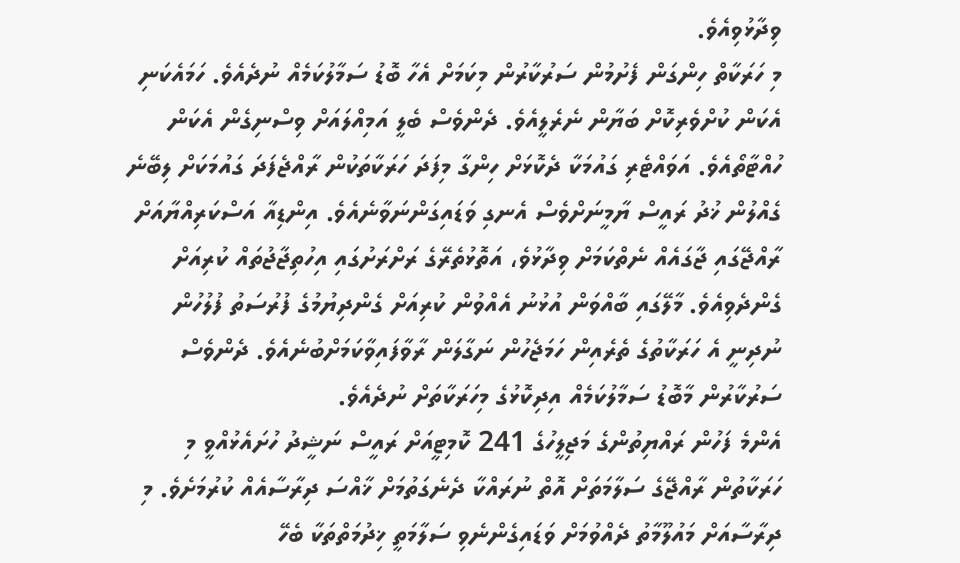ވިދާޅުވިއެވެ.
މި ހަރަކާތް ހިންގަން ފެށުމުން ސަރުކާރުން މިކަމަށް އެހާ ބޮޑު ސަމާލުކަމެއް ނުދެއެވެ. ހަމައެކަނި އެކަން ކުށްވެރިކޮށް ބަޔާން ނެރެލީއެވެ. ދެންވެސް ބެލީ އަމިއްލައަށް ވިސްނިގެން އެކަން ހުއްޓާތޯއެވެ. އަވައްޓެރި ގައުމަކާ ދެކޮޅަށް ހިންގާ މިފަދަ ހަރަކާތަކުން ރާއްޖެފަދަ ގައުމަކަށް ލިބޭނެ ގެއްލުން ޚުދު ރައީސް ޔާމީނަށްވެސް އެނގި ވަޑައިގަންނަވާނެއެވެ. އިންޑިއާ އަސްކަރިއްޔާއަށް ރާއްޖޭގައި ޖާގައެއް ނެތްކަމަށް ވިދާޅުވެ، އަތޮޅުތެރޭގެ ރަށްރަށުގައި އިހުތިޖާޖުތައް ކުރިއަށް ގެންދެވިއެވެ. މާލޭގައި ބާއްވަން އުޅުނު އެއްވުން ކުރިއަށް ގެންދިޔުމުގެ ފުރުސަތު ފުލުހުން ނުދިނީ އެ ހަރަކާތުގެ ތެރެއިން ހަމަޖެހުން ނަގާލަން ރާވާފައިވާކަމަށްބުނެއެވެ. ދެންވެސް ސަރުކާރުން މާބޮޑު ސަމާލުކަމެއް އިދިކޮޅުގެ މިހަރަކާތަށް ނުދެއެވެ.
އެންމެ ފަހުން ރައްޔިތުންގެ މަޖިލީހުގެ 241 ކޮމިޓީއަށް ރައީސް ނަޝީދު ހުށައެޅުއްވީ މި ހަރަކާތުން ރާއްޖޭގެ ސަލާމަތަށް އޮތް ނުރައްކާ ދެނެގަތުމަށް ޚާއްސަ ދިރާސާއެއް ކުރުމަށެވެ. މި ދިރާސާއަށް މައުލޫމާތު ދެއްވުމަށް ވަޑައިގެންނެވި ސަލާމަތީ ޚިދުމަތްތަކާ ބެހޭ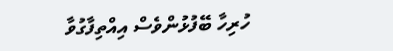ހުރިހާ ބޭފުޅުންވެސް އިއްތިފާގުވާ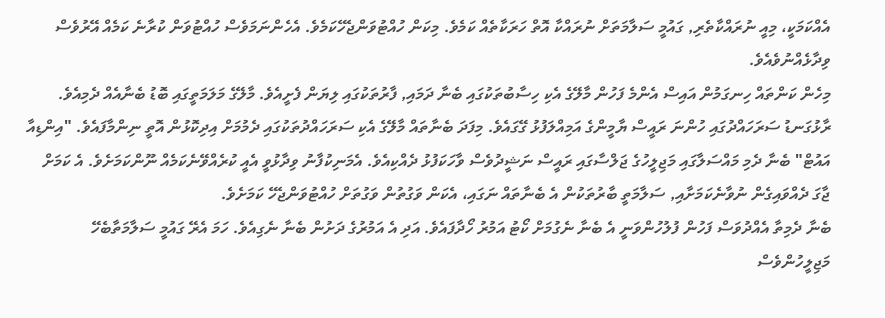އެއްކަމަކީ، މިއީ ނުރައްކާތެރި, ގައުމީ ސަލާމަތަށް ނުރައްކާ އޮތް ހަރަކާތެއް ކަމެވެ. މިކަން ހުއްޓުވަންޖެހޭކަމެވެ. އެހެންނަމަވެސް ހުއްޓުވަން ކުރާނެ ކަމެއް އޭރުވެސް ވިދާޅެއްނުވެއެވެ.
މިހެން ކަންތައް ހިނގަމުން އައިސް އެންމެ ފަހުން މާލޭގެ އެކި ހިސާބުތަކުގައި ބެނާ ދަމައި, ފާރުތަކުގައި ލިޔަން ފެށީއެވެ. މާލޭގެ މަލަމަތީގައި ބޮޑު ބެނާއެއް ދެމިއެވެ. ރާޅުގަނޑު ސަރަހައްދުގައި ހުންނަ ރައީސް ޔާމީންގެ އަމިއްލަފުޅު ގޭގައެވެ. މިފަދަ ބެނާތައް މާލޭގެ އެކި ސަރަހައްދުތަކުގައި ދެމުމަށް އިދިކޮޅުން އޮތީ ނިންމާފައެވެ. "އިންޑިއާ އައުޓް" ބެނާ ދެމި މައްސަލާގައި މަޖިލީހުގެ ޖަލްސާގައި ރައީސް ނަޝީދުވެސް ވާހަކަފުޅު ދެއްކިއެވެ. އެމަނިކުފާނު ވިދާޅުވީ އެއީ ކުރެއްވޭނެކަމެއް ނޫންކަމަށެވެ. އެ ކަމަށް ޖާގަ ދެއްވައިގެން ނުވާނެކަމަށާއި, ސަލާމަތީ ބާރުތަކުން އެ ބެނާތައް ނަގައި، އެކަން ވަގުތުން ވަގުތަށް ހުއްޓުވަންޖެހޭ ކަމަށެވެ.
ބެނާ ދެމިތާ އެއްދުވަސް ފަހުން ފުލުހުންވަނީ އެ ބެނާ ނެގުމަށް ކޯޓު އަމުރު ހޯދާފައެވެ. އަދި އެ އަމުރުގެ ދަށުން ބެނާ ނެގިއެވެ. ހަމަ އެރޭ ގައުމީ ސަލާމަތާބެހޭ މަޖިލީހުންވެސް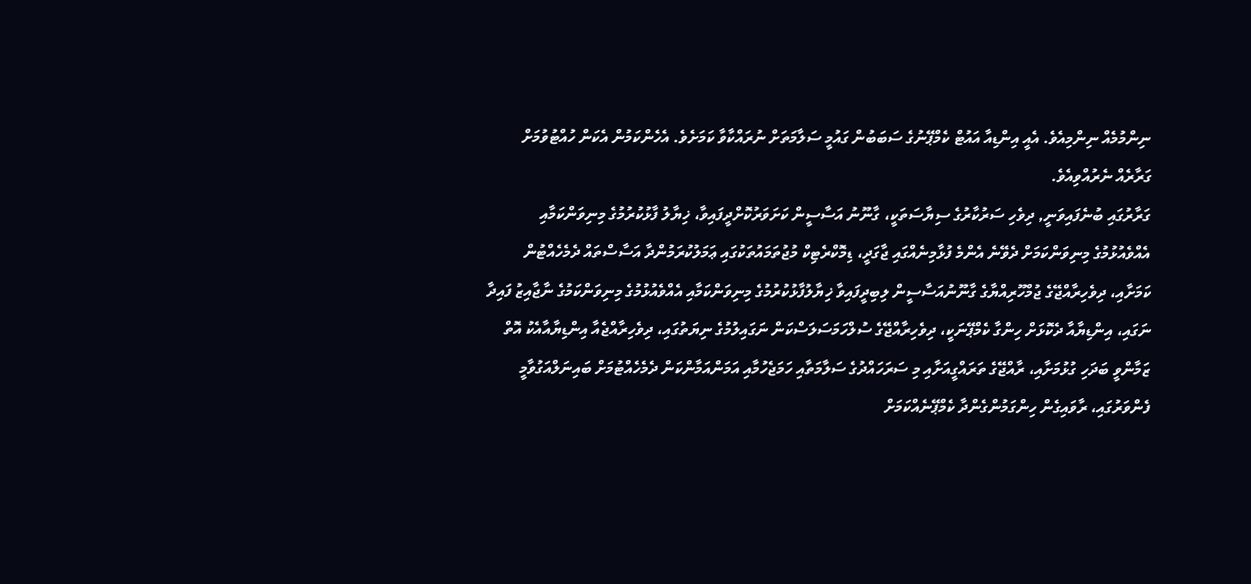ނިންމުމެއް ނިންމިއެވެ. އެއީ އިންޑިއާ އައުޓް ކެމްޕޭނުގެ ސަބަބުން ގައުމީ ސަލާމަތަށް ނުރައްކާވާ ކަމަށެވެ. އެހެންކަމުން އެކަން ހުއްޓުވުމަށް ގަރާރެއް ނެރުއްވިއެވެ.
ގަރާރުގައި ބުނެފައިވަނީ, ދިވެހި ސަރުކާރުގެ ސިޔާސަތަކީ، ގާނޫނު އަސާސީން ކަށަވަރުކޮށްދީފައިވާ، ޚިޔާލު ފާޅުކުރުމުގެ މިނިވަންކަމާއި އެއްވެއުޅުމުގެ މިނިވަންކަމަށް ދެވޭނެ އެންމެ ފުޅާމިނެއްގައި ޖާގަދީ، ޑިމޮކްރެޓިކް މުޖުތަމައުތަކުގައި ޢަމަލުކުރަމުންދާ އަސާސްތައް ދެމެހެއްޓުން ކަމަށާއި، ދިވެހިރާއްޖޭގެ ޖުމްހޫރިއްޔާގެ ގާނޫނުއަސާސީން ލިބިދީފައިވާ ޚިޔާލުފާޅުކުރުމުގެ މިނިވަންކަމާއި އެއްވެއުޅުމުގެ މިނިވަންކަމުގެ ނާޖާއިޒު ފައިދާ ނަގައި، އިންޑިޔާއާ ދެކޮޅަށް ހިންގާ ކެމްޕޭނަކީ، ދިވެހިރާއްޖޭގެ ސުލްހަމަސަލަސްކަން ނަގައިލުމުގެ ނިޔަތުގައި، ދިވެހިރާއްޖެއާ އިންޑިޔާއާއެކު އޮތް ޒަމާންވީ ބަދަހި ގުޅުމަށާއި، ރާއްޖޭގެ ތަރައްގީއަށާއި މި ސަރަހައްދުގެ ސަލާމަތާއި ހަމަޖެހުމާއި އަމަންއަމާންކަން ދެމެހެއްޓުމަށް ބައިނަލްއަގުވާމީ ފެންވަރުގައި، ރާވައިގެން ހިންގަމުންގެންދާ ކެމްޕޭނެއްކަމަށް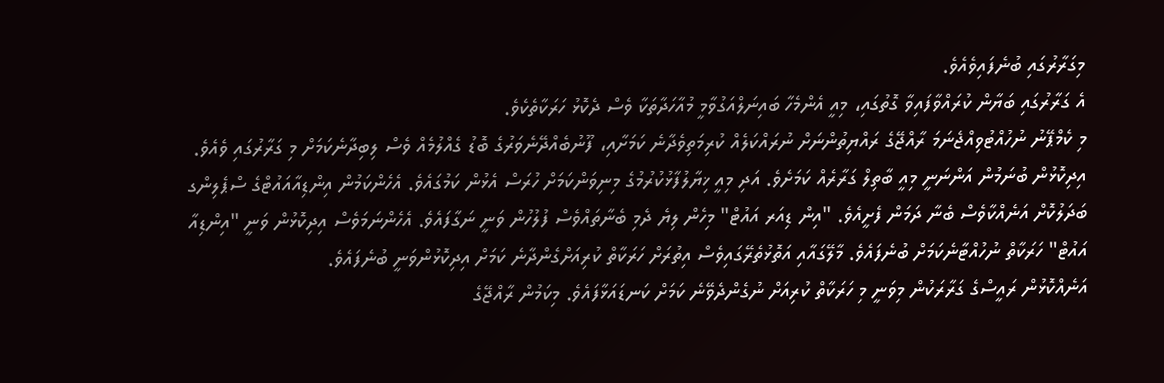މިގަރާރުގައި ބުނެފައިވެއެވެ.
އެ ގަރާރުގައި ބަޔާން ކުރައްވާފައިވާ ގޮތުގައި، މިއީ އެންމެހާ ބައިނަލްއަގުވާމީ މުއާހަދާތަކާ ވެސް ދެކޮޅު ހަރަކާތެކެވެ.
މި ކެމްޕޭނު ނުހުއްޓުވިއްޖެނަމަ ރާއްޖޭގެ ރައްޔިތުންނަށް ނުރައްކަލެއް ކުރިމަތިވެދާނެ ކަމަށާއި، ފޫނުބެއްދޭނެވަރުގެ ބޮޑު ގެއްލުމެއް ވެސް ލިބިދާނެކަމަށް މި ގަރާރުގައި ވެއެވެ.
އިދިކޮޅުން ބުނަމުން އަންނަނީ މިއީ ބާތިލް ގަރާރެއް ކަމަށެވެ. އަދި މިއީ ޚިޔާލުފާޅުކުރުމުގެ މިނިވަންކަމަށް ހުރަސް އެޅުން ކަމުގައެވެ. އެހެންކަމުން އިންޑިއާއައުޓްގެ ސްޕެލިންގ ބަދަލުކޮށް އަނެއްކާވެސް ބެނާ ދަމަން ފެށީއެވެ. "އިން ޑިއަރ އައުޓް" މިހެން ލިޔެ ދެމި ބެނާތައްވެސް ފުލުހުން ވަނީ ނަގާފައެވެ. އެހެންނަމަވެސް އިދިކޮޅުން ވަނީ "އިންޑިއާ އައުޓް" ހަރަކާތް ނުހުއްޓާނެކަމަށް ބުނެފައެވެ. މާލޭގައާއި އަތޮޅުތެރޭގައިވެސް އިތުރަށް ހަރަކާތް ކުރިއަށްގެންދާނެ ކަމަށް އިދިކޮޅުންވަނީ ބުނެފައެވެ.
އަނެއްކޮޅުން ރައީސްގެ ގަރާރަކުން މިވަނީ މި ހަރަކާތް ކުރިއަށް ނުގެންދެވޭނެ ކަމަށް ކަނޑައަޅާފައެވެ. މިކަމުން ރާއްޖޭގެ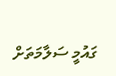ގައުމީ ސަލާމަތަށް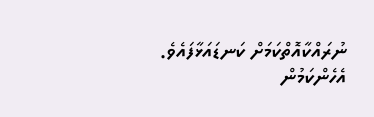ނުރައްކާއޮތްކަމަށް ކަނޑައަޅާފައެވެ. އެހެންކަމުން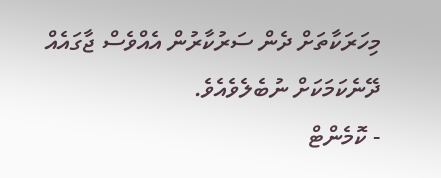މިހަރަކާތަށް ދެން ސަރުކާރުން އެއްވެސް ޖާގައެއް ދޭނެކަމަކަށް ނުބެލެވެއެވެ.
- ކޮމެންޓް